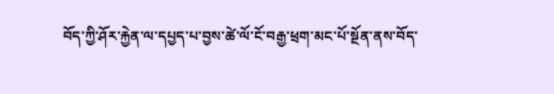བོད་ཀྱི་ཤོར་རྐྱེན་ལ་དཔྱད་པ་བྱས་ཚེ་ལོ་ངོ་བརྒྱ་ཕྲག་མང་པོ་སྔོན་ནས་བོད་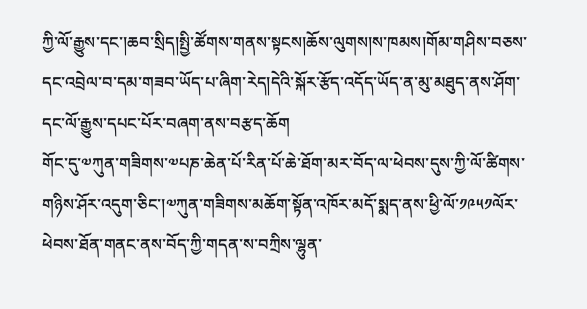ཀྱི་ལོ་རྒྱུས་དང་།ཆབ་སྲིད།སྤྱི་ཚོགས་གནས་སྟངས།ཆོས་ལུགས།ས་ཁམས།གོམ་གཤིས་བཅས་དང་འབྲེལ་བ་དམ་གཟབ་ཡོད་པ་ཞིག་རེད།དེའི་སྐོར་རྩོད་འདོད་ཡོད་ན་མུ་མཐུད་ནས་ཤོག་དང་ལོ་རྒྱུས་དཔང་པོར་བཞག་ནས་བརྩད་ཆོག
གོང་དུ་༧ཀུན་གཟིགས་༧པཎ་ཆེན་པོ་རིན་པོ་ཆེ་ཐོག་མར་བོད་ལ་ཕེབས་དུས་ཀྱི་ལོ་ཚིགས་གཉིས་ཤོར་འདུག་ཅིང་།༧ཀུན་གཟིགས་མཆོག་སྟོན་འཁོར་མདོ་སྨད་ནས་ཕྱི་ལོ་༡༩༥༡ལོར་ཕེབས་ཐོན་གནང་ནས་བོད་ཀྱི་གདན་ས་བཀྲིས་ལྷུན་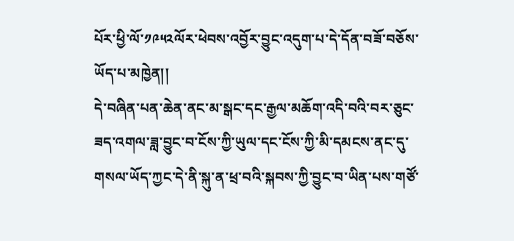པོར་ཕྱི་ལོ་༡༩༥༢ལོར་ཕེབས་འབྱོར་བྱུང་འདུག་པ་དེ་དོན་བཟོ་བཅོས་ཡོད་པ་མཁྱེན།།
དེ་བཞིན་པན་ཆེན་ནང་མ་སྒང་དང་རྒྱལ་མཆོག་འདི་བའི་བར་ཅུང་ཟད་འགལ་ཟླ་བྱུང་བ་ངོས་ཀྱི་ཡུལ་དང་ངོས་ཀྱི་མི་དམངས་ནང་དུ་གསལ་ཡོད་ཀྱང་དེ་ནི་སྐུ་ན་ཕྲ་བའི་སྐབས་ཀྱི་བྱུང་བ་ཡིན་པས་གཙོ་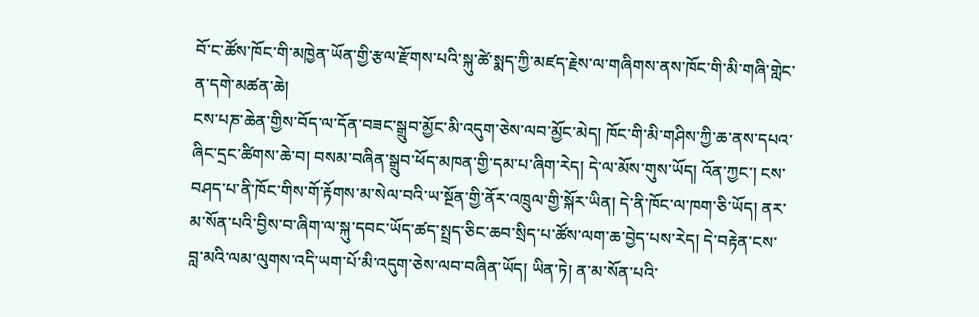བོ་ང་ཚོས་ཁོང་གི་མཁྱེན་ཡོན་གྱི་རྩལ་རྫོགས་པའི་སྐུ་ཚེ་སྨད་ཀྱི་མཛད་རྗེས་ལ་གཞིགས་ནས་ཁོང་གི་མི་གཞི་གླེང་ན་དགེ་མཚན་ཆེ།
ངས་པཎ་ཆེན་གྱིས་བོད་ལ་དོན་བཟང་སྒྲུབ་མྱོང་མི་འདུག་ཅེས་ལབ་མྱོང་མེད། ཁོང་གི་མི་གཤིས་ཀྱི་ཆ་ནས་དཔའ་ཞིང་དྲང་ཚིགས་ཆེ་བ། བསམ་བཞིན་སྒྲུབ་ཕོད་མཁན་གྱི་དམ་པ་ཞིག་རེད། དེ་ལ་མོས་གུས་ཡོད། འོན་ཀྱང་། ངས་བཤད་པ་ནི་ཁོང་གིས་གོ་རྟོགས་མ་སེལ་བའི་ཡ་སྔོན་གྱི་ནོར་འཁྲུལ་གྱི་སྐོར་ཡིན། དེ་ནི་ཁོང་ལ་ཁག་ཅི་ཡོད། ནར་མ་སོན་པའི་བྱིས་བ་ཞིག་ལ་སྐུ་དབང་ཡོད་ཚད་སྤྲད་ཅིང་ཆབ་སྲིད་པ་ཚོས་ལག་ཆ་བྱེད་པས་རེད། དེ་བརྟེན་ངས་བླ་མའི་ལམ་ལུགས་འདི་ཡག་པོ་མི་འདུག་ཅེས་ལབ་བཞིན་ཡོད། ཡིན་ཏེ། ན་མ་སོན་པའི་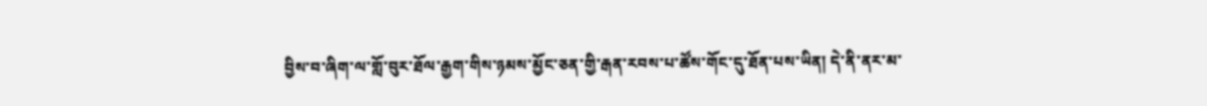བྱིས་བ་ཞིག་ལ་གློ་བུར་ཐོལ་རྒྱག་གིས་ཉམས་མྱོང་ཅན་གྱི་རྒན་རབས་པ་ཚོས་གོང་དུ་ཐོན་པས་ཡིན། དེ་ནི་ནར་མ་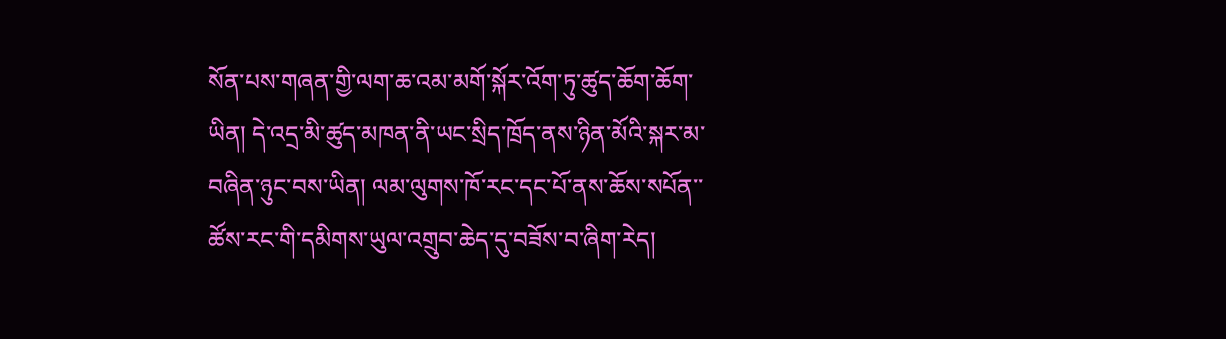སོན་པས་གཞན་གྱི་ལག་ཆ་འམ་མགོ་སྐོར་འོག་ཏུ་ཚུད་ཆོག་ཆོག་ཡིན། དེ་འདྲ་མི་ཚུད་མཁན་ནི་ཡང་སྲིད་ཁྲོད་ནས་ཉིན་མོའི་སྐར་མ་བཞིན་ཉུང་བས་ཡིན། ལམ་ལུགས་ཁོ་རང་དང་པོ་ནས་ཆོས་སཔོན་་ཚོས་རང་གི་དམིགས་ཡུལ་འགྲུབ་ཆེད་དུ་བཟོས་བ་ཞིག་རེད།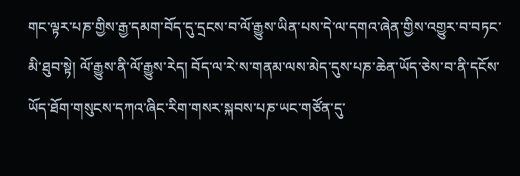གང་ལྟར་པཎ་གྱིས་རྒྱ་དམག་བོད་དུ་དྲངས་བ་ལོ་རྒྱུས་ཡིན་པས་དེ་ལ་དགའ་ཞེན་གྱིས་འགྱུར་བ་བཏང་མི་ཐུབ་སྟེ། ལོ་རྒྱུས་ནི་ལོ་རྒྱུས་རེད། བོད་ལ་རེ་ས་གནམ་ལས་མེད་དུས་པཎ་ཆེན་ཡོད་ཅེས་བ་ནི་དངོས་ཡོད་ཐོག་གསུངས་དཀའ་ཞིང་རིག་གསར་སྐབས་པཎ་ཡང་གཙོན་དུ་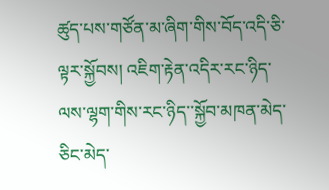ཚུད་པས་གཙོན་མ་ཞིག་གིས་བོད་འདི་ཅི་ལྟར་སྐྱོབས། འཇིག་རྟེན་འདིར་རང་ཉིད་ལས་ལྷག་གིས་རང་ཉིད་་སྐྱོབ་མཁན་མེད་ཅིང་མེད་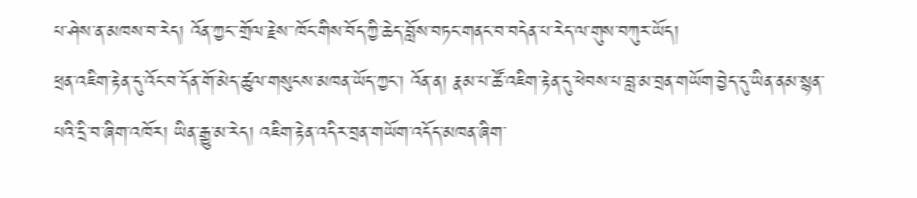པ་ཤེས་ན་མཁས་བ་རེད། འོན་ཀྱང་་གྲོལ་རྗེས་་ཁོང་གིས་བོད་ཀྱི་ཆེད་བློས་བཏང་གནང་བ་བདེན་པ་རེད་ལ་གུས་བཀུར་ཡོད།
ཕྲན་འཇིག་རྟེན་དུ་འོང་བ་དོན་གོ་མེད་ཚུལ་གསུངས་མཁན་ཡོད་ཀྱང་། འོན་ན། རྣམ་པ་ཚོ་འཇིག་རྟེན་དུ་ཕེབས་པ་བླ་མ་བྲན་གཡོག་བྱེད་དུ་ཡིན་ནམ་སྙན་པའི་དྲི་བ་ཞིག་འཁོར། ཡིན་རྒྱུ་མ་རེད། འཇིག་རྟེན་འདིར་བྲན་གཡོག་འདོད་མཁན་ཞིག་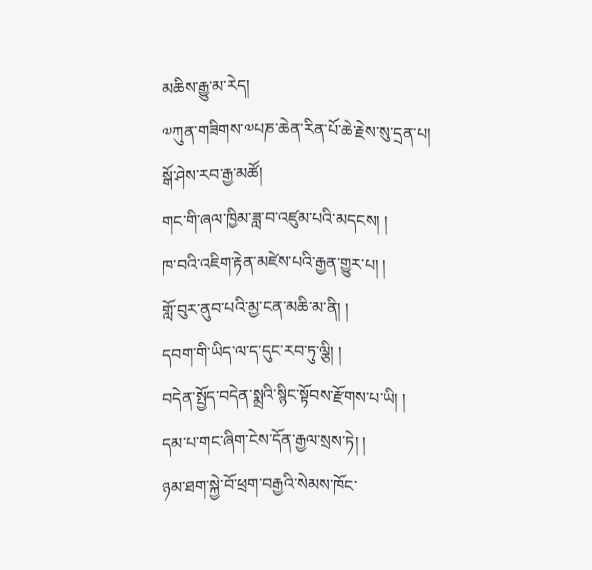མཆིས་རྒྱུ་མ་རེད།
༧ཀུན་གཟིགས་༧པཎ་ཆེན་རིན་པོ་ཆེ་རྗེས་སུ་དྲན་པ།
སྒོ་ཤེས་རབ་རྒྱ་མཚོ།
གང་གི་ཞལ་ཁྱིམ་ཟླ་བ་འཛུམ་པའི་མདངས། །
ཁ་བའི་འཇིག་རྟེན་མཛེས་པའི་རྒྱན་གྱུར་པ། །
གློ་བུར་ནུབ་པའི་མྱ་ངན་མཆི་མ་ནི། །
དབག་གི་ཡིད་ལ་ད་དུང་རབ་ཏུ་ལྕི། །
བདེན་སྤྱོད་བདེན་སྨྲའི་སྙིང་སྟོབས་རྫོགས་པ་ཡི། །
དམ་པ་གང་ཞིག་ངེས་དོན་རྒྱལ་སྲས་ཏེ། །
ཉམ་ཐག་སྐྱེ་བོ་ཕྲག་བརྒྱའི་སེམས་ཁོང་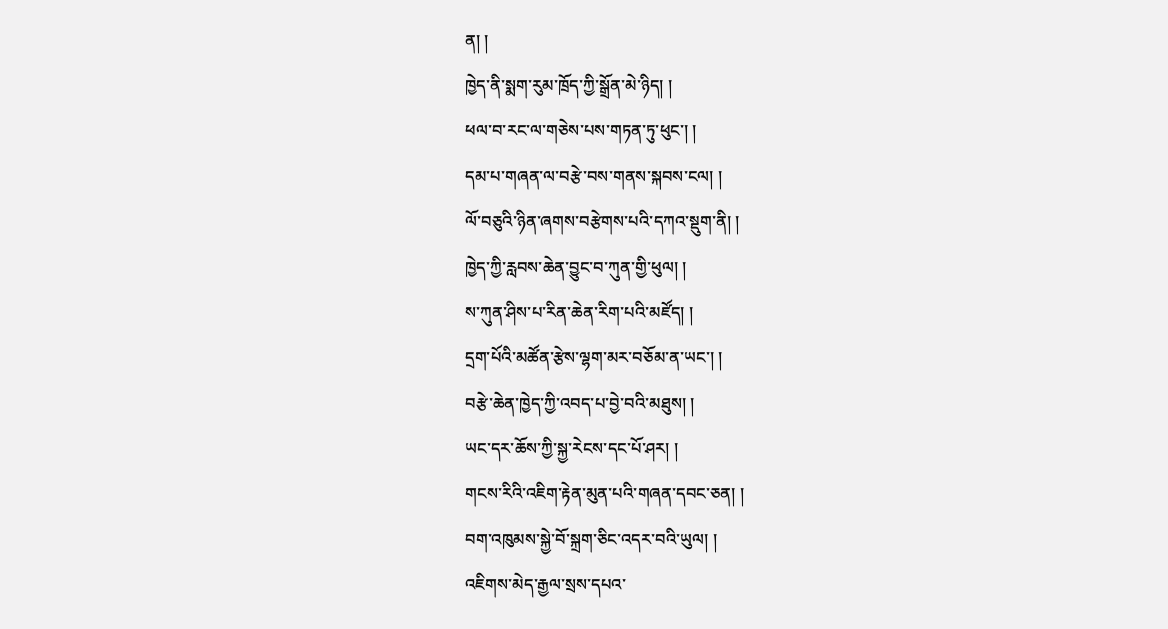ན། །
ཁྱེད་ནི་སྨག་རུམ་ཁྲོད་ཀྱི་སྒྲོན་མེ་ཉིད། །
ཕལ་བ་རང་ལ་གཅེས་པས་གཏན་ཏུ་ཕུང་། །
དམ་པ་གཞན་ལ་བརྩེ་བས་གནས་སྐབས་ངལ། །
ལོ་བཅུའི་ཉིན་ཞགས་བརྩེགས་པའི་དཀའ་སྡུག་ནི། །
ཁྱེད་ཀྱི་རླབས་ཆེན་བྱུང་བ་ཀུན་གྱི་ཕུལ། །
ས་ཀུན་ཤིས་པ་རིན་ཆེན་རིག་པའི་མཛོད། །
དྲག་པོའི་མཚོན་རྩེས་ལྷག་མར་བཅོམ་ན་ཡང་། །
བརྩེ་ཆེན་ཁྱེད་ཀྱི་འབད་པ་བྱེ་བའི་མཐུས། །
ཡང་དར་ཆོས་ཀྱི་སྐྱ་རེངས་དང་པོ་ཤར། །
གངས་རིའི་འཇིག་རྟེན་མུན་པའི་གཞན་དབང་ཅན། །
བག་འཁུམས་སྐྱེ་བོ་སྐྲག་ཅིང་འདར་བའི་ཡུལ། །
འཇིགས་མེད་རྒྱལ་སྲས་དཔའ་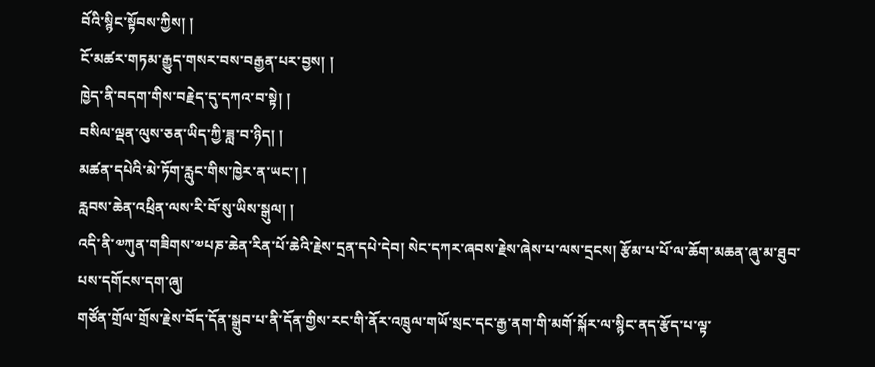བོའི་སྙིང་སྟོབས་ཀྱིས། །
ངོ་མཚར་གཏམ་རྒྱུད་གསར་བས་བརྒྱན་པར་བྱས། །
ཁྱེད་ནི་བདག་གིས་བརྗེད་དུ་དཀའ་བ་སྟེ། །
བསིལ་ལྡན་ལུས་ཅན་ཡིད་ཀྱི་ཟླ་བ་ཉིད། །
མཚན་དཔེའི་མེ་ཏོག་རླུང་གིས་ཁྱེར་ན་ཡང་། །
རླབས་ཆེན་འཕྲིན་ལས་རི་བོ་སུ་ཡིས་སྒུལ། །
འདི་ནི་༧ཀུན་གཟིགས་༧པཎ་ཆེན་རིན་པོ་ཆེའི་རྗེས་དྲན་དཔེ་དེབ། སེང་དཀར་ཞབས་རྗེས་ཞེས་པ་ལས་དྲངས། རྩོམ་པ་པོ་ལ་ཆོག་མཆན་ཞུ་མ་ཐུབ་པས་དགོངས་དག་ཞུ།
གཙོན་གྲོལ་གྲོས་རྗེས་བོད་དོན་སྒྲུབ་པ་ནི་དོན་གྱིས་རང་གི་ནོར་འཁྲུལ་གཡོ་སྲང་དང་རྒྱ་ནག་གི་མགོ་སྐོར་ལ་སྙིང་ནད་རྩོད་པ་ལྟ་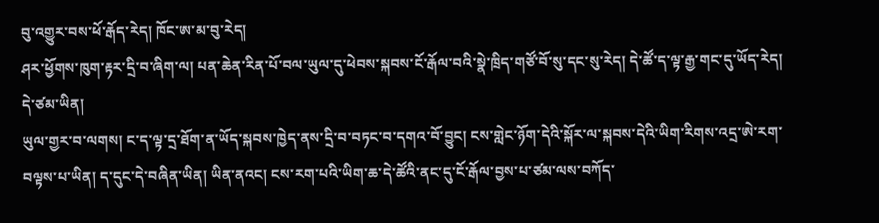བུ་འགྱུར་བས་ཕོ་རྒོད་རེད། ཁོང་ཨ་མ་བུ་རེད།
ཤར་ཕྱོགས་ཁུག་རྟར་དྲི་བ་ཞིག་ལ། པན་ཆེན་རིན་པོ་བལ་ཡུལ་དུ་ཕེབས་སྐབས་ངོ་རྒོལ་བའི་སྣེ་ཁྲིད་གཙོ་བོ་སུ་དང་སུ་རེད། དེ་ཚོ་ད་ལྟ་རྒྱ་གང་དུ་ཡོད་རེད། དེ་ཙམ་ཡིན།
ཡུལ་གྱར་བ་ལགས། ང་ད་ལྟ་དྲ་ཐོག་ན་ཡོད་སྐབས་ཁྱེད་ནས་དྲི་བ་བཏང་བ་དགའ་བོ་བྱུང། ངས་གླེང་ཉོག་དེའི་སྐོར་ལ་སྐབས་དེའི་ཡིག་རིགས་འདྲ་ཨེ་རག་བལྟས་པ་ཡིན། ད་དུང་དེ་བཞིན་ཡིན། ཡིན་ནའང། ངས་རག་པའི་ཡིག་ཆ་དེ་ཚོའི་ནང་དུ་ངོ་རྒོལ་བྱས་པ་ཙམ་ལས་བཀོད་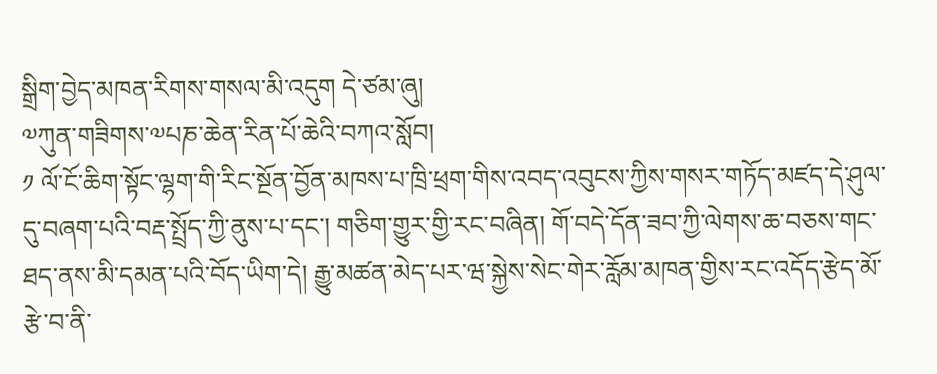སྒྲིག་བྱེད་མཁན་རིགས་གསལ་མི་འདུག དེ་ཙམ་ཞུ།
༧ཀུན་གཟིགས་༧པཎ་ཆེན་རིན་པོ་ཆེའི་བཀའ་སློབ།
༡ ལོ་ངོ་ཆིག་སྟོང་ལྷག་གི་རིང་སྔོན་བྱོན་མཁས་པ་ཁྲི་ཕྲག་གིས་འབད་འབུངས་ཀྱིས་གསར་གཏོད་མཛད་དེ་ཤུལ་དུ་བཞག་པའི་བརྡ་སྤྲོད་ཀྱི་ནུས་པ་དང་། གཅིག་གྱུར་གྱི་རང་བཞིན། གོ་བདེ་དོན་ཟབ་ཀྱི་ལེགས་ཆ་བཅས་གང་ཐད་ནས་མི་དམན་པའི་བོད་ཡིག་དེ། རྒྱུ་མཚན་མེད་པར་ཝ་སྐྱེས་སེང་གེར་རློམ་མཁན་གྱིས་རང་འདོད་རྩེད་མོ་རྩེ་བ་ནི་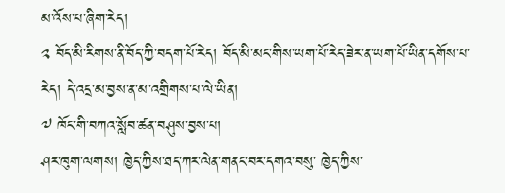མ་འོས་པ་ཞིག་རེད།
༢ བོད་མི་རིགས་ནི་བོད་ཀྱི་བདག་པོ་རེད། བོད་མི་མང་གིས་ཡག་པོ་རེད་ཟེར་ན་ཡག་པོ་ཡིན་དགོས་པ་རེད། དེ་འདྲ་མ་བྱས་ན་མ་འགྲིགས་པ་ལེ་ཡིན།
༧ ཁོང་གི་བཀའ་སློབ་ཚན་བཤུས་བྱས་པ།
ཤར་ཁུག་ལགས། ཁྱེད་ཀྱིས་ཐད་ཀར་ལེན་གནང་བར་དགའ་བསུ་ ཁྱེད་ཀྱིས་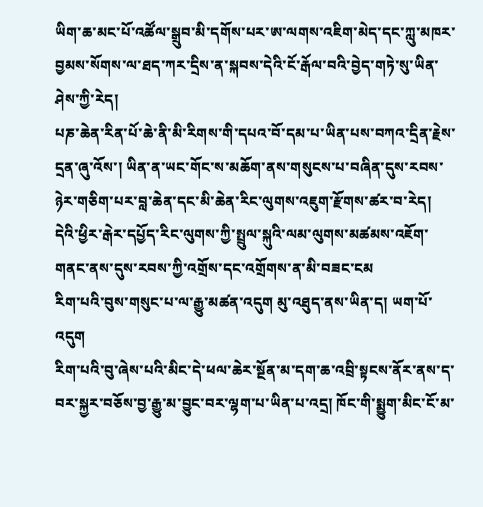ཡིག་ཆ་མང་པོ་འཚོལ་སྒྲུབ་མི་དགོས་པར་ཨ་ལགས་འཇིག་མེད་དང་ཀླུ་མཁར་བྱམས་སོགས་ལ་ཐད་ཀར་དྲིས་ན་སྐབས་དེའི་ངོ་རྒོལ་བའི་བྱེད་གཏེ་སུ་ཡིན་ཤེས་ཀྱི་རེད།
པཎ་ཆེན་རིན་པོ་ཆེ་ནི་མི་རིགས་གི་དཔའ་བོ་དམ་པ་ཡིན་པས་བཀའ་དྲིན་རྗེས་དྲན་ཞུ་འོས་། ཡིན་ན་ཡང་གོང་ས་མཆོག་ནས་གསུངས་པ་བཞིན་དུས་རབས་ཉེར་གཅིག་པར་བླ་ཆེན་དང་མི་ཆེན་རིང་ལུགས་འཇུག་རྫོགས་ཚར་བ་རེད། དེའི་ཕྱིར་རྒེར་དཔྱོད་རིང་ལུགས་ཀྱི་སྤྲུལ་སྐུའི་ལམ་ལུགས་མཚམས་འཇོག་གནང་ནས་དུས་རབས་ཀྱི་འགྲོས་དང་འགྲོགས་ན་མི་བཟང་ངམ
རིག་པའི་བུས་གསུང་པ་ལ་རྒྱུ་མཚན་འདུག མུ་འཐུད་ནས་ཡིན་ད། ཡག་པོ་འདུག
རིག་པའི་བུ་ཞེས་པའི་མིང་དེ་ཕལ་ཆེར་སྔོན་མ་དག་ཆ་འབྲི་སྟངས་ནོར་ནས་ད་བར་སྐྱར་བཅོས་བྱ་རྒྱུ་མ་བྱུང་བར་ལྷག་པ་ཡིན་པ་འདྲ། ཁོང་གི་སྨྱུག་མིང་ངོ་མ་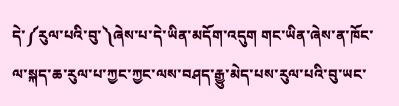དེ་༼རུལ་པའི་བུ་༽ཞེས་པ་དེ་ཡིན་མདོག་འདུག གང་ཡིན་ཞེས་ན་ཁོང་ལ་སྐད་ཆ་རུལ་པ་ཀྱང་ཀྱང་ལས་བཤད་རྒྱུ་མེད་པས་རུལ་པའི་བུ་ཡང་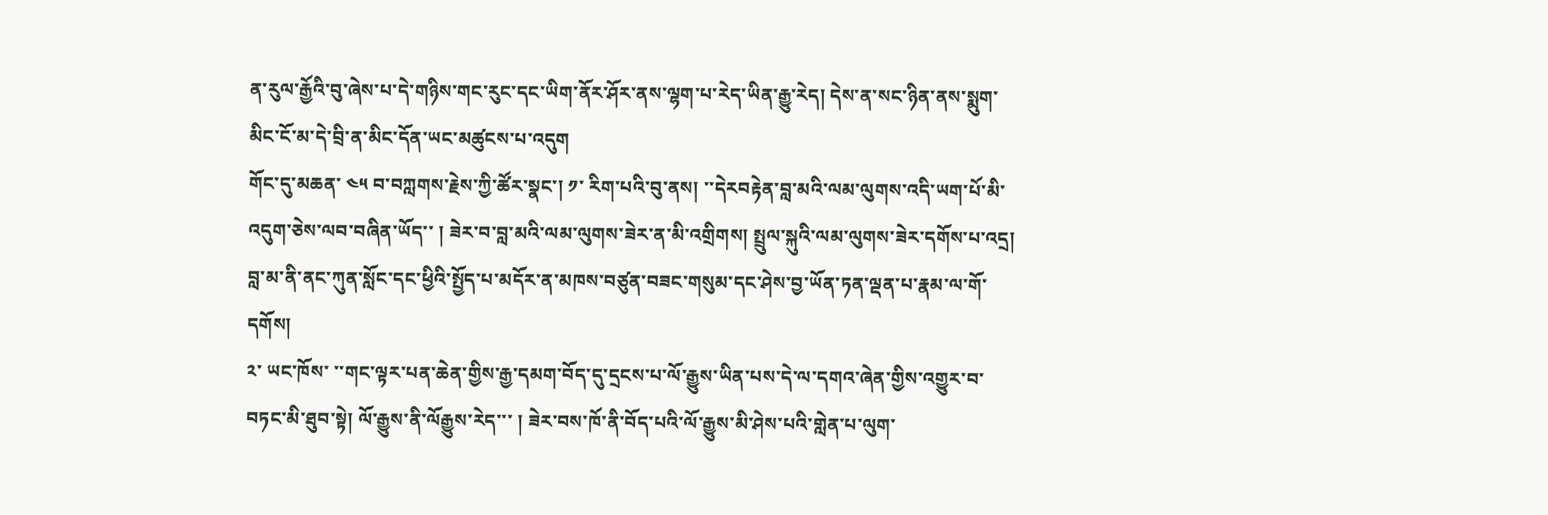ན་རུལ་རྒྱོའི་བུ་ཞེས་པ་དེ་གཉིས་གང་རུང་དང་ཡིག་ནོར་ཤོར་ནས་ལྷག་པ་རེད་ཡིན་རྒྱུ་རེད། དེས་ན་སང་ཉིན་ནས་སྨུག་མིང་ངོ་མ་དེ་བྲི་ན་མིང་དོན་ཡང་མཚུངས་པ་འདུག
གོང་དུ་མཆན་ ༤༥ བ་བཀླགས་རྗེས་ཀྱི་ཚོར་སྣང་། ༡་ རིག་པའི་བུ་ནས། ་་དེརབརྟེན་བླ་མའི་ལམ་ལུགས་འདི་ཡག་པོ་མི་འདུག་ཅེས་ལབ་བཞིན་ཡོད་་ ། ཟེར་བ་བླ་མའི་ལམ་ལུགས་ཟེར་ན་མི་འགྲིགས། སྤྲུལ་སྐུའི་ལམ་ལུགས་ཟེར་དགོས་པ་འདྲ། བླ་མ་ནི་ནང་ཀུན་སློང་དང་ཕྱིའི་སྤྱོད་པ་མདོར་ན་མཁས་བཙུན་བཟང་གསུམ་དང་ཤེས་བྱ་ཡོན་ཏན་ལྡན་པ་རྣམ་ལ་གོ་དགོས།
༢་ ཡང་ཁོས་ ་་གང་ལྟར་པན་ཆེན་གྱིས་རྒྱ་དམག་བོད་དུ་དྲངས་པ་ལོ་རྒྱུས་ཡིན་པས་དེ་ལ་དགའ་ཞེན་གྱིས་འགྱུར་བ་བཏང་མི་ཐུབ་སྟེ། ལོ་རྒྱུས་ནི་ལོརྒྱུས་རེད་་་ ། ཟེར་བས་ཁོ་ནི་བོད་པའི་ལོ་རྒྱུས་མི་ཤེས་པའི་གླེན་པ་ལུག་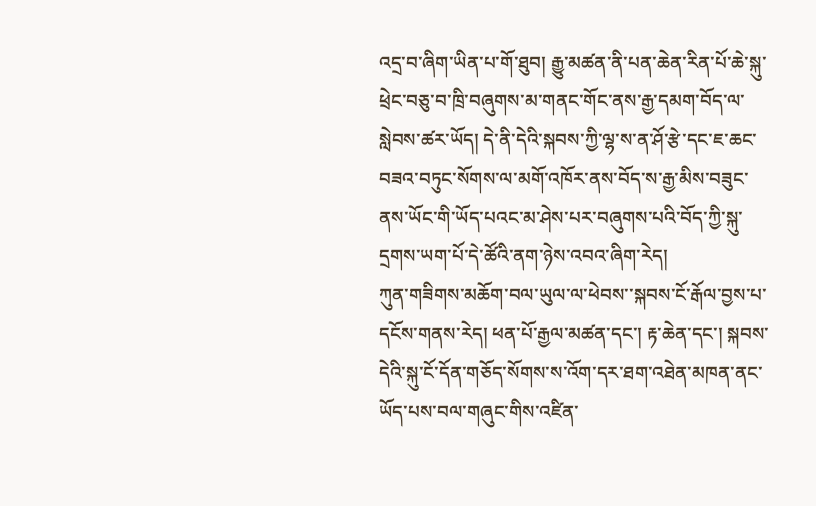འདྲ་བ་ཞིག་ཡིན་པ་གོ་ཐུབ། རྒྱུ་མཚན་ནི་པན་ཆེན་རིན་པོ་ཆེ་སྐུ་ཕྲེང་བཅུ་བ་ཁྲི་བཞུགས་མ་གནང་གོང་ནས་རྒྱ་དམག་བོད་ལ་སླེབས་ཚར་ཡོད། དེ་ནི་དེའི་སྐབས་ཀྱི་ལྷ་ས་ན་ཤོ་རྩེ་དང་ཇ་ཆང་བཟའ་བཏུང་སོགས་ལ་མགོ་འཁོར་ནས་བོད་ས་རྒྱ་མིས་བཟུང་ནས་ཡོང་གི་ཡོད་པའང་མ་ཤེས་པར་བཞུགས་པའི་བོད་ཀྱི་སྐུ་དྲགས་ཡག་པོ་དེ་ཚོའི་ནག་ཉེས་འབའ་ཞིག་རེད།
ཀུན་གཟིགས་མཆོག་བལ་ཡུལ་ལ་ཕེབས་་སྐབས་ངོ་རྒོལ་བྱས་པ་དངོས་གནས་རེད། ཕན་པོ་རྒྱལ་མཚན་དང་། རྟ་ཆེན་དང་། སྐབས་དེའི་སྐུ་ངོ་དོན་གཅོད་སོགས་ས་འོག་དར་ཐག་འཐེན་མཁན་ནང་ཡོད་པས་བལ་གཞུང་གིས་འཛིན་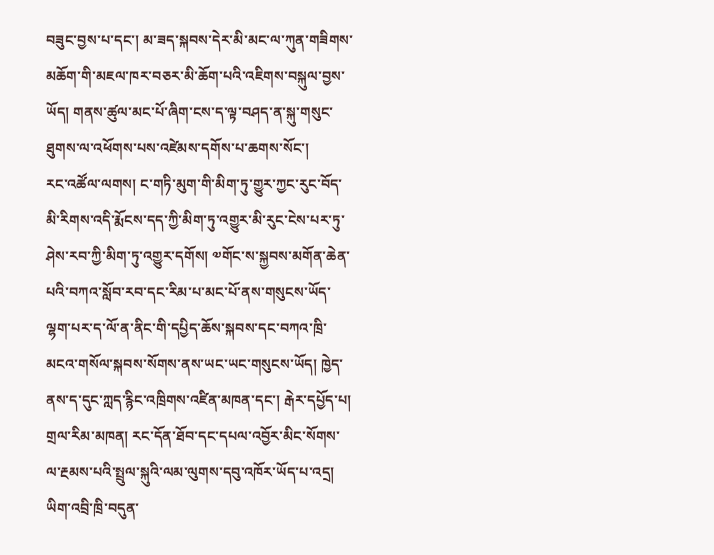བཟུང་བྱས་པ་དང་། མ་ཟད་སྐབས་དེར་མི་མང་ལ་ཀུན་གཟིགས་མཆོག་གི་མཇལ་ཁར་བཅར་མི་ཆོག་པའི་འཇིགས་བསྐུལ་བྱས་ཡོད། གནས་ཚུལ་མང་པོ་ཞིག་ངས་ད་ལྟ་བཤད་ན་སྐུ་གསུང་ཐུགས་ལ་འཕོགས་པས་འཛེམས་དགོས་པ་ཆགས་སོང་།
རང་འཚོལ་ལགས། ང་གཏི་མུག་གི་མིག་ཏུ་གྱུར་ཀྱང་རུང་བོད་མི་རིགས་འདི་རྨོངས་དད་ཀྱི་མིག་ཏུ་འགྱུར་མི་རུང་ངེས་པར་ཏུ་ཤེས་རབ་ཀྱི་མིག་ཏུ་འགྱུར་དགོས། ༧གོང་ས་སྐྱབས་མགོན་ཆེན་པའི་བཀའ་སློབ་རབ་དང་རིམ་པ་མང་པོ་ནས་གསུངས་ཡོད་ ལྷག་པར་ད་ལོ་ན་ནིང་གི་དཔྱིད་ཆོས་སྐབས་དང་བཀའ་ཁྲི་མངའ་གསོལ་སྐབས་སོགས་ནས་ཡང་ཡང་གསུངས་ཡོད། ཁྱེད་ནས་ད་དུང་ཀླད་རྙིང་འཁྲིགས་འཛིན་མཁན་དང་། རྒེར་དཔྱོད་པ། གྲལ་རིམ་མཁན། རང་དོན་ཐོབ་དང་དཔལ་འབྱོར་མིང་སོགས་ལ་རྔམས་པའི་སྤྲུལ་སྐུའི་ལམ་ལུགས་དབུ་འཁོར་ཡོད་པ་འདྲ།
ཡིག་འབྲི་ཁྲི་བདུན་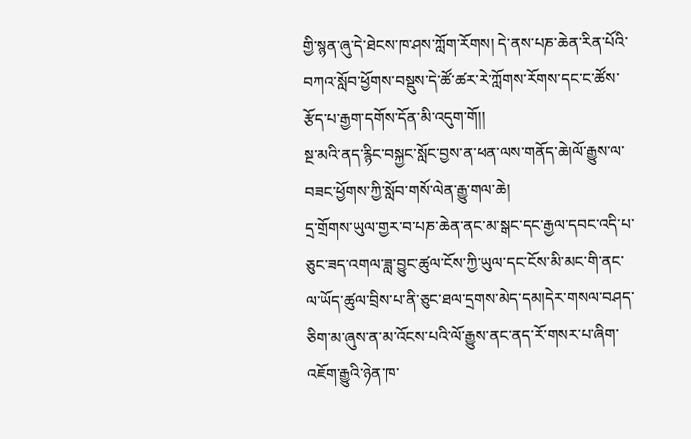གྱི་སྙན་ཞུ་དེ་ཐེངས་ཁ་ཤས་ཀློག་རོགས། དེ་ནས་པཎ་ཆེན་རིན་པོའི་བཀའ་སློབ་ཕྱོགས་བསྡུས་དེ་ཚོ་ཚར་རེ་ཀློགས་རོགས་དང་ང་ཚོས་རྩོད་པ་རྒྱག་དགོས་དོན་མི་འདུག་གོ།།
སྔ་མའི་ནད་རྙིང་བསྐྱང་སློང་བྱས་ན་ཕན་ལས་གནོད་ཆེ།ལོ་རྒྱུས་ལ་བཟང་ཕྱོགས་ཀྱི་སློབ་གསོ་ལེན་རྒྱུ་གལ་ཆེ།
དྲ་གྲོགས་ཡུལ་གྱར་བ་པཎ་ཆེན་ནང་མ་སྒང་དང་རྒྱལ་དབང་འདི་པ་ཅུང་ཟད་འགལ་ཟླ་བྱུང་ཚུལ་ངོས་ཀྱི་ཡུལ་དང་ངོས་མི་མང་གི་ནང་ལ་ཡོད་ཚུལ་བྲིས་པ་ནི་ཅུང་ཐལ་དྲགས་མེད་དམ།དེར་གསལ་བཤད་ཅིག་མ་ཞུས་ན་མ་འོངས་པའི་ལོ་རྒྱུས་ནང་ནད་རོ་གསར་པ་ཞིག་འཇོག་རྒྱུའི་ཉེན་ཁ་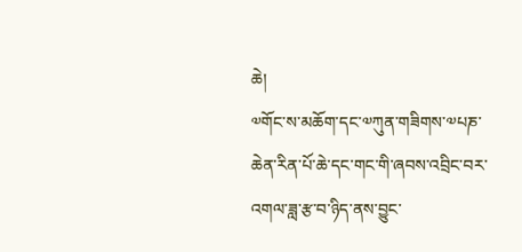ཆེ།
༧གོང་ས་མཆོག་དང་༧ཀུན་གཟིགས་༧པཎ་ཆེན་རིན་པོ་ཆེ་དང་གང་གི་ཞབས་འབྲིང་བར་འགལ་ཟླ་རྩ་བ་ཉིད་ནས་བྱུང་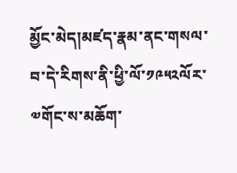མྱོང་མེད།མཛད་རྣམ་ནང་གསལ་བ་དེ་རིགས་ནི་ཕྱི་ལོ་༡༩༥༢ལོར་༧གོང་ས་མཆོག་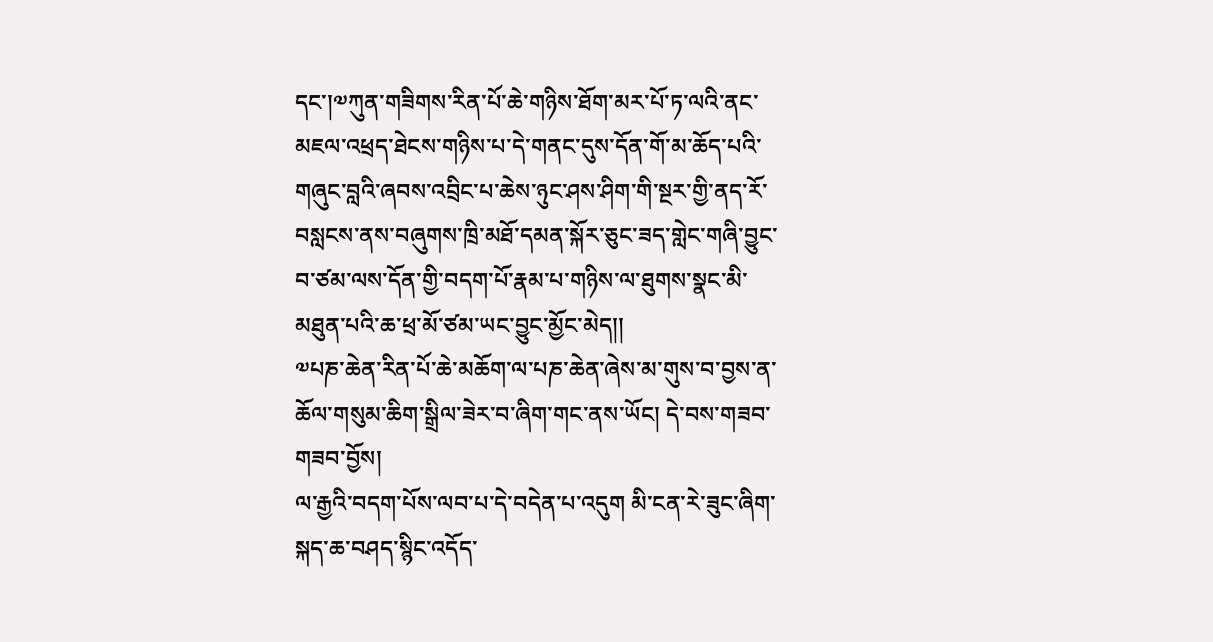དང་།༧ཀུན་གཟིགས་རིན་པོ་ཆེ་གཉིས་ཐོག་མར་པོ་ཏ་ལའི་ནང་མཇལ་འཕྲད་ཐེངས་གཉིས་པ་དེ་གནང་དུས་དོན་གོ་མ་ཆོད་པའི་གཞུང་བླའི་ཞབས་འབྲིང་པ་ཆེས་ཉུང་ཤས་ཤིག་གི་སྔར་གྱི་ནད་རོ་བསླངས་ནས་བཞུགས་ཁྲི་མཐོ་དམན་སྐོར་ཅུང་ཟད་གླེང་གཞི་བྱུང་བ་ཙམ་ལས་དོན་གྱི་བདག་པོ་རྣམ་པ་གཉིས་ལ་ཐུགས་སྣང་མི་མཐུན་པའི་ཆ་ཕྲ་མོ་ཙམ་ཡང་བྱུང་མྱོང་མེད།།
༧པཎ་ཆེན་རིན་པོ་ཆེ་མཆོག་ལ་པཎ་ཆེན་ཞེས་མ་གུས་བ་བྱས་ན་ཆོལ་གསུམ་ཆིག་སྒྲིལ་ཟེར་བ་ཞིག་གང་ནས་ཡོང། དེ་བས་གཟབ་གཟབ་བྱོས།
ལ་རྒྱའི་བདག་པོས་ལབ་པ་དེ་བདེན་པ་འདུག མི་ངན་རེ་ཟུང་ཞིག་སྐད་ཆ་བཤད་སྙིང་འདོད་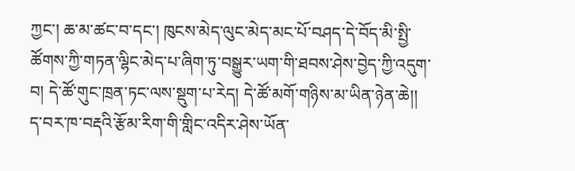ཀྱང་། ཆ་མ་ཚང་བ་དང་། ཁུངས་མེད་ལུང་མེད་མང་པོ་བཤད་དེ་བོད་མི་སྤྱི་ཚོགས་ཀྱི་གཏན་ལྷིང་མེད་པ་ཞིག་ཏུ་བསྒྱུར་ཡག་གི་ཐབས་ཤེས་བྱེད་ཀྱི་འདུག་བ། དེ་ཚོ་གུང་ཁྲན་ཏང་ལས་སྡུག་པ་རེད། དེ་ཚོ་མགོ་གཉིས་མ་ཡིན་ཉེན་ཆེ།།
ད་བར་ཁ་བརྡའི་རྩོམ་རིག་གི་གླིང་འདིར་ཤེས་ཡོན་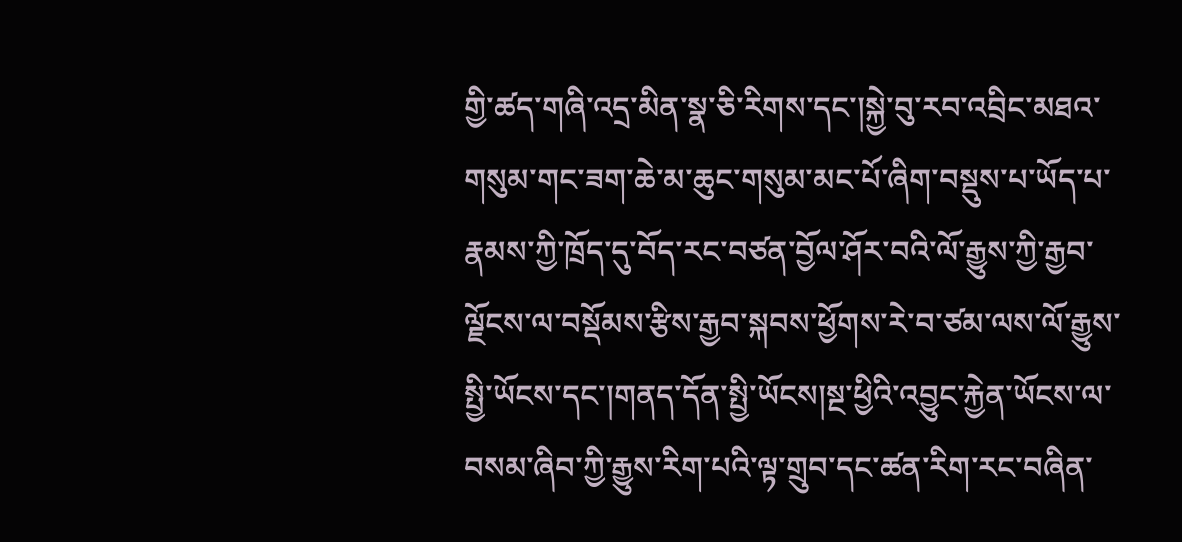གྱི་ཚད་གཞི་འདྲ་མིན་སྣ་ཅི་རིགས་དང་།སྐྱེ་བུ་རབ་འབྲིང་མཐའ་གསུམ་གང་ཟག་ཆེ་མ་ཆུང་གསུམ་མང་པོ་ཞིག་བསྡུས་པ་ཡོད་པ་རྣམས་ཀྱི་ཁྲོད་དུ་བོད་རང་བཙན་བྱོལ་ཤོར་བའི་ལོ་རྒྱུས་ཀྱི་རྒྱབ་ལྗོངས་ལ་བསྡོམས་རྩིས་རྒྱབ་སྐབས་ཕྱོགས་རེ་བ་ཙམ་ལས་ལོ་རྒྱུས་སྤྱི་ཡོངས་དང་།གནད་དོན་སྤྱི་ཡོངས།སྔ་ཕྱིའི་འབྱུང་རྐྱེན་ཡོངས་ལ་བསམ་ཞིབ་ཀྱི་རྒྱུས་རིག་པའི་ལྟ་གྲུབ་དང་ཚན་རིག་རང་བཞིན་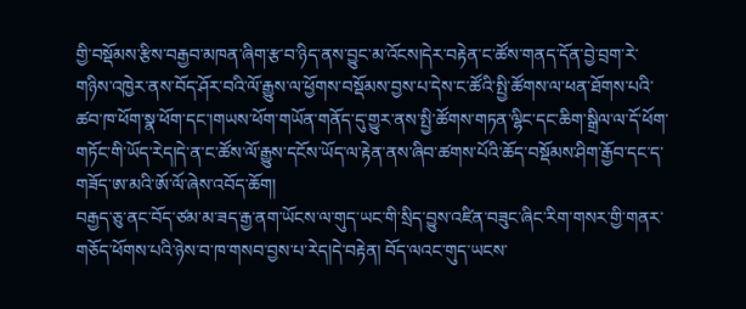གྱི་བསྡོམས་རྩིས་བརྒྱབ་མཁན་ཞིག་རྩ་བ་ཉིད་ནས་བྱུང་མ་འོངས།དེར་བརྟེན་ང་ཚོས་གནད་དོན་བྱེ་བྲག་རེ་གཉིས་འཁྱེར་ནས་བོད་ཤོར་བའི་ལོ་རྒྱུས་ལ་ཕྱོགས་བསྡོམས་བྱས་པ་དེས་ང་ཚོའི་སྤྱི་ཚོགས་ལ་ཕན་ཐོགས་པའི་ཚབ་ཁ་ཕོག་སྣ་ཕོག་དང་།གཡས་ཕོག་གཡོན་གནོད་དུ་གྱུར་ནས་སྤྱི་ཚོགས་གཏན་ལྷིང་དང་ཆིག་སྒྲིལ་ལ་དོ་ཕོག་གཏོང་གི་ཡོད་རེད།དེ་ན་ང་ཚོས་ལོ་རྒྱུས་དངོས་ཡོད་ལ་རྟེན་ནས་ཞིབ་ཚགས་པོའི་ཆོད་བསྡོམས་ཤིག་རྒྱོབ་དང་ད་གཟོད་ཨ་མའི་ཨོ་ལོ་ཞེས་འབོད་ཆོག།
བརྒྱད་ཅུ་ནང་བོད་ཙམ་མ་ཟད་རྒྱ་ནག་ཡོངས་ལ་གུད་ཡང་གི་སྲིད་བྱུས་འཛིན་བཟུང་ཞིང་རིག་གསར་གྱི་གནར་གཅོད་ཕོགས་པའི་ཉེས་བ་ཁ་གསབ་བྱས་པ་རེད།དེ་བརྟེན། བོད་ལའང་གུད་ཡངས་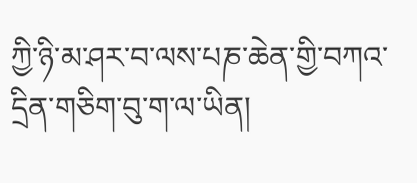ཀྱི་ཉི་མ་ཤར་བ་ལས་པཎ་ཆེན་གྱི་བཀའ་དྲིན་གཅིག་བུ་ག་ལ་ཡིན།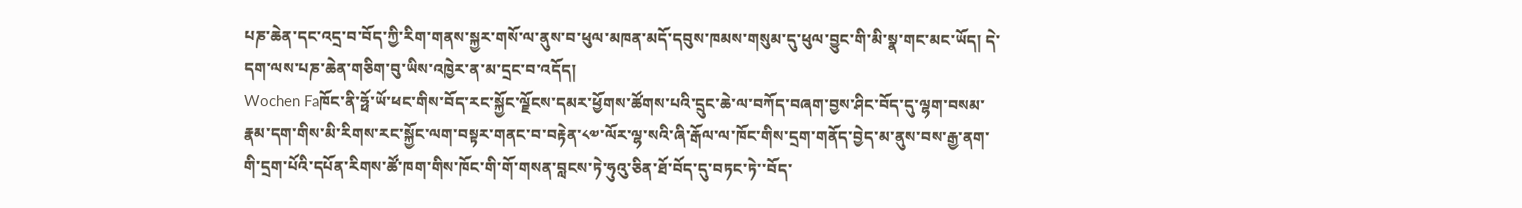པཎ་ཆེན་དང་འདྲ་བ་བོད་ཀྱི་རིག་གནས་སྐྱར་གསོ་ལ་ནུས་བ་ཕུལ་མཁན་མདོ་དབུས་ཁམས་གསུམ་དུ་ཕུལ་བྱུང་གི་མི་སྣ་གང་མང་ཡོད། དེ་དག་ལས་པཎ་ཆེན་གཅིག་བུ་ཡིས་འཁྱེར་ན་མ་དྲང་བ་འདོད།
Wochen Faཁོང་ནི་ཧྥོ་ཡོ་ཕང་གིས་བོད་རང་སྐྱོང་ལྗོངས་དམར་ཕྱོགས་ཚོགས་པའི་དྲུང་ཆེ་ལ་བཀོད་བཞག་བྱས་ཤིང་བོད་དུ་ལྷག་བསམ་རྣམ་དག་གིས་མི་རིགས་རང་སྐྱོང་ལག་བསྟར་གནང་བ་བརྟེན་༨༧་ལོར་ལྷ་སའི་ཞི་རྒོལ་ལ་ཁོང་གིས་དྲག་གནོད་བྱེད་མ་ནུས་བས་རྒྱ་ནག་གི་དྲག་པོའི་དཔོན་རིགས་ཚོ་ཁག་གིས་ཁོང་གི་གོ་གསན་བླངས་ཏེ་ཧུའུ་ཅིན་ཐོ་བོད་དུ་བཏང་ཏེ་་བོད་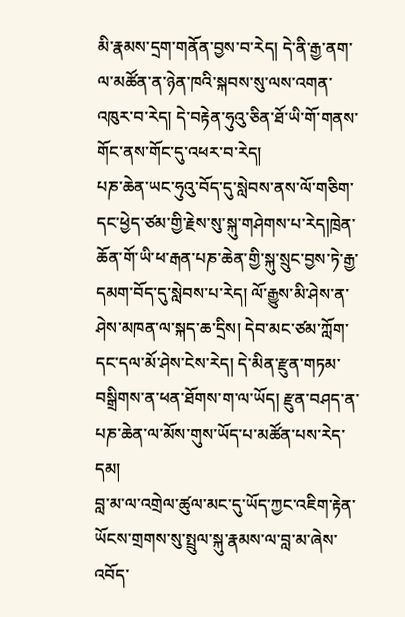མི་རྣམས་དྲག་གནོན་བྱས་བ་རེད། དེ་ནི་རྒྱ་ནག་ལ་མཚོན་ན་ཉེན་ཁའི་སྐབས་སུ་ལས་འགན་འཁུར་བ་རེད། དེ་བརྟེན་ཧུའུ་ཅིན་ཐོ་ཡི་གོ་གནས་གོང་ནས་གོང་དུ་འཕར་བ་རེད།
པཎ་ཆེན་ཡང་ཧུའུ་བོད་དུ་སླེབས་ནས་ལོ་གཅིག་དང་ཕྱེད་ཙམ་གྱི་རྗེས་སུ་སྐུ་གཤེགས་པ་རེད།ཁྲེན་ཆོན་གོ་ཡི་ཕ་རྒན་པཎ་ཆེན་གྱི་སྐུ་སྲུང་བྱས་ཏེ་རྒྱ་དམག་བོད་དུ་སླེབས་པ་རེད། ལོ་རྒྱུས་མི་ཤེས་ན་ཤེས་མཁན་ལ་སྐད་ཆ་དྲིས། དེབ་མང་ཙམ་ཀློག་དང་དལ་མོ་ཤེས་ངེས་རེད། དེ་མིན་རྫུན་གཏམ་བསྒྲིགས་ན་ཕན་ཐོགས་ག་ལ་ཡོད། རྫུན་བཤད་ན་པཎ་ཆེན་ལ་མོས་གུས་ཡོད་པ་མཚོན་པས་རེད་དམ།
བླ་མ་ལ་འགྲེལ་ཚུལ་མང་དུ་ཡོད་ཀྱང་འཇིག་རྟེན་ཡོངས་གྲགས་སུ་སྤྲུལ་སྐུ་རྣམས་ལ་བླ་མ་ཞེས་འབོད་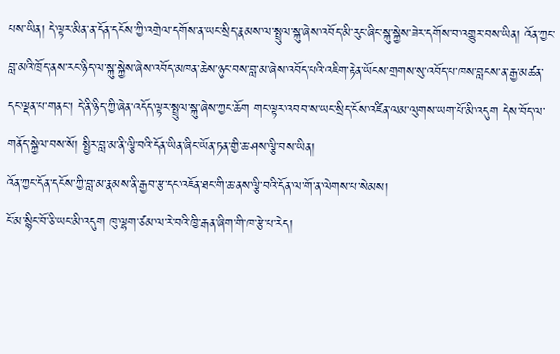པས་ཡིན། དེ་ལྟར་མིན་ན་དོན་དངོས་ཀྱི་འགྲེལ་དགོས་ན་ཡང་སྲིད་རྣམས་ལ་སྤྲུལ་སྐུ་ཞེས་འབོད་མི་རུང་ཞིང་སྐུ་སྐྱེས་ཟེར་དགོས་བ་འགྱུར་བས་ཡིན། འོན་ཀྱང་བླ་མའི་ཁྲོད་ནས་རང་ཉིད་ལ་སྐུ་སྐྱེས་ཞེས་འབོད་མཁན་ཆེས་ཉུང་བས་བླ་མ་ཞེས་འབོད་པའི་འཇིག་རྟེན་ཡོངས་གྲགས་སུ་འབོད་པ་ཁས་བླངས་ན་རྒྱ་མཚན་དང་ལྡན་པ་གནང་། དེ་ནི་ཉིད་ཀྱི་ཞེན་འདོད་ལྟར་སྤྲུལ་སྐུ་ཞེས་ཀྱང་ཆོག གང་ལྟར་འབབ་ས་ཡང་སྲིད་ངོས་འཛིན་ལམ་ལུགས་ཡག་པོ་མི་འདུག དེས་བོད་ལ་གནོད་སྐྱེལ་བས་སོ། སྤྱིར་བླ་མ་ནི་ལྕི་བའི་དོན་ཡིན་ཞིང་ཡོན་ཏན་གྱི་ཆ་ཤས་ལྕི་བས་ཡིན།
འོན་ཀྱང་དོན་དངོས་ཀྱི་བླ་མ་རྣམས་ནི་རྒྱབ་རྩ་དང་འཇོན་ཐང་གི་ཆ་ནས་ལྕི་བའི་དོན་ལ་གོ་ན་ལེགས་པ་སེམས།
ངོ་མ་སྙིང་བོ་ཅི་ཡང་མི་འདུག ཁུ་ལྷག་ཙམ་ལ་རེ་བའི་ཁྱི་རྒན་ཞིག་གི་ཁ་རྩེ་པ་རེད།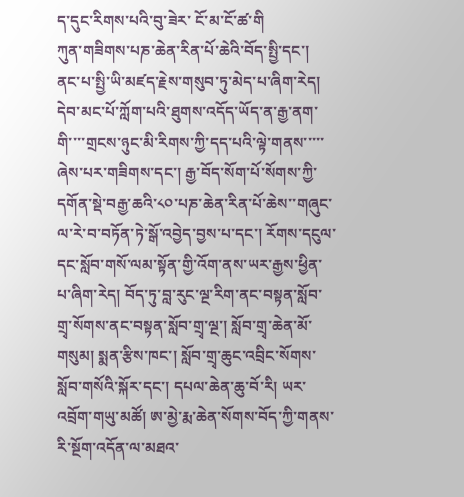ད་དུང་རིགས་པའི་བུ་ཟེར་ ངོ་མ་ངོ་ཚ་གི
ཀུན་གཟིགས་པཎ་ཆེན་རིན་པོ་ཆེའི་བོད་སྤྱི་དང་། ནང་པ་སྤྱི་ཡི་མཛད་རྗེས་གསུབ་ཏུ་མེད་པ་ཞིག་རེད། དེབ་མང་པོ་ཀློག་པའི་ཐུགས་འདོད་ཡོད་ན་རྒྱ་ནག་གི་་་་གྲངས་ཉུང་མི་རིགས་ཀྱི་དད་པའི་ལྟེ་གནས་་་་་ཞེས་པར་གཟིགས་དང་། རྒྱ་བོད་སོག་པོ་སོགས་ཀྱི་དགོན་སྡེ་བརྒྱ་ཆའི་༨༠་པཎ་ཆེན་རིན་པོ་ཆེས་་གཞུང་ལ་རེ་བ་བཏོན་ཏེ་སྒོ་འབྱེད་བྱས་པ་དང་། རོགས་དངུལ་དང་སློབ་གསོ་ལམ་སྟོན་གྱི་འོག་ནས་ཡར་རྒྱས་ཕྱིན་པ་ཞིག་རེད། བོད་ཏུ་བླ་རུང་ལྔ་རིག་ནང་བསྟན་སློབ་གྲྭ་སོགས་ནང་བསྟན་སློབ་གྲྭ་ལྔ་། སློབ་གྲྭ་ཆེན་མོ་གསུམ། སྨན་རྩིས་ཁང་། སློབ་གྲྭ་ཆུང་འབྲིང་སོགས་སློབ་གསོའི་སྐོར་དང་། དཔལ་ཆེན་ཆུ་བོ་རི། ཡར་འབྲོག་གཡུ་མཚོ། ཨ་མྱེ་རྨ་ཆེན་སོགས་བོད་ཀྱི་གནས་རི་སྔོག་འདོན་ལ་མཐའ་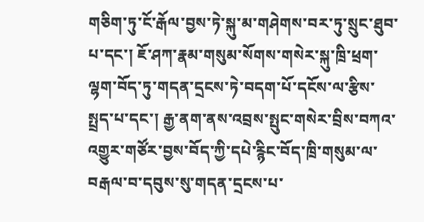གཅིག་ཏུ་ངོ་རྒོལ་བྱས་ཏེ་སྐུ་མ་གཤེགས་བར་ཏུ་སྲུང་ཐུབ་པ་དང་། ཇོ་ཤཀ་རྣམ་གསུམ་སོགས་གསེར་སྐུ་ཁྲི་ཕྲག་ལྷག་བོད་ཏུ་གདན་དྲངས་ཏེ་བདག་པོ་དངོས་ལ་རྩིས་སྤྲད་པ་དང་། རྒྱ་ནག་ནས་འབྲས་སྤུང་གསེར་བྲིས་བཀའ་འགྱུར་གཙོར་བྱས་བོད་ཀྱི་དཔེ་རྙིང་བོད་ཁྲི་གསུམ་ལ་བརྒལ་བ་དབུས་སུ་གདན་དྲངས་པ་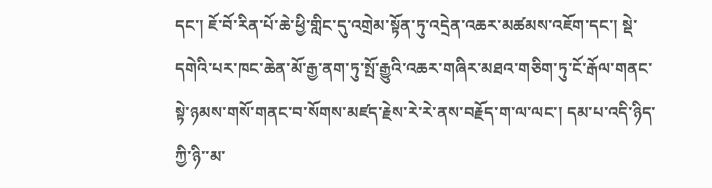དང་། ཇོ་བོ་རིན་པོ་ཆེ་ཕྱི་གླིང་དུ་འགྲེམ་སྟོན་ཏུ་འདྲེན་འཆར་མཚམས་འཇོག་དང་། སྡེ་དགེའི་པར་ཁང་ཆེན་མོ་རྒྱ་ནག་ཏུ་སྤོ་རྒྱུའི་འཆར་གཞིར་མཐའ་གཅིག་ཏུ་ངོ་རྒོལ་གནང་སྟེ་ཉམས་གསོ་གནང་བ་སོགས་མཛད་རྗེས་རེ་རེ་ནས་བརྗོད་ག་ལ་ལང་། དམ་པ་འདི་ཉིད་ཀྱི་ཉི་་མ་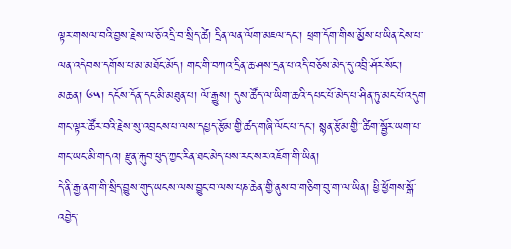ལྟར་གསལ་བའི་བྱས་རྗེས་ལ་ཅོ་འདྲི་བ་སྲིད་ཚེ། དྲིན་ལན་ལོག་མཇལ་དང་། ཕྲག་དོག་གིས་མྱོས་པ་ཡིན་ངེས་པ་ལན་འདེབས་དགོས་པ་མ་མཐོང་མོད། གང་གི་བཀའ་དྲིན་ཆ་ཤས་དྲན་པ་འདི་བཅོས་མེད་དུ་འབྲི་ཤོར་སོང་།
མཆན། ༦༥། དངོས་དོན་དང་མི་མཐུན་པ། ལོ་རྒྱུས། དུས་ཚོད་ལ་ཡིག་ཆའི་དཔང་པོ་མེད་པ་ཤིན་ཏུ་མང་པོ་འདུག གང་ལྟར་ཚོར་བའི་རྗེས་སུ་འབྲངས་པ་ལས་དཔྱད་རྩོམ་གྱི་ཚད་གཞི་ལོང་པ་དང་། སྙན་རྩོམ་གྱི་་ཚིག་སྦྱོར་ཡག་པ་གང་ཡང་མི་གདའ། རྫུན་རྐུབ་ཕུད་ཀྱང་རིན་ཐང་མེད་པས་རང་སར་འཇོག་གི་ཡིན།
དེ་ནི་རྒྱ་ནག་གི་སྲིད་བྱུས་གུད་ཡངས་ལས་བྱུང་བ་ལས་པཎ་ཆེན་གྱི་ནུས་བ་གཅིག་བུ་ག་ལ་ཡིན། ཕྱི་ཕྱོགས་སྒོ་འབྱེད་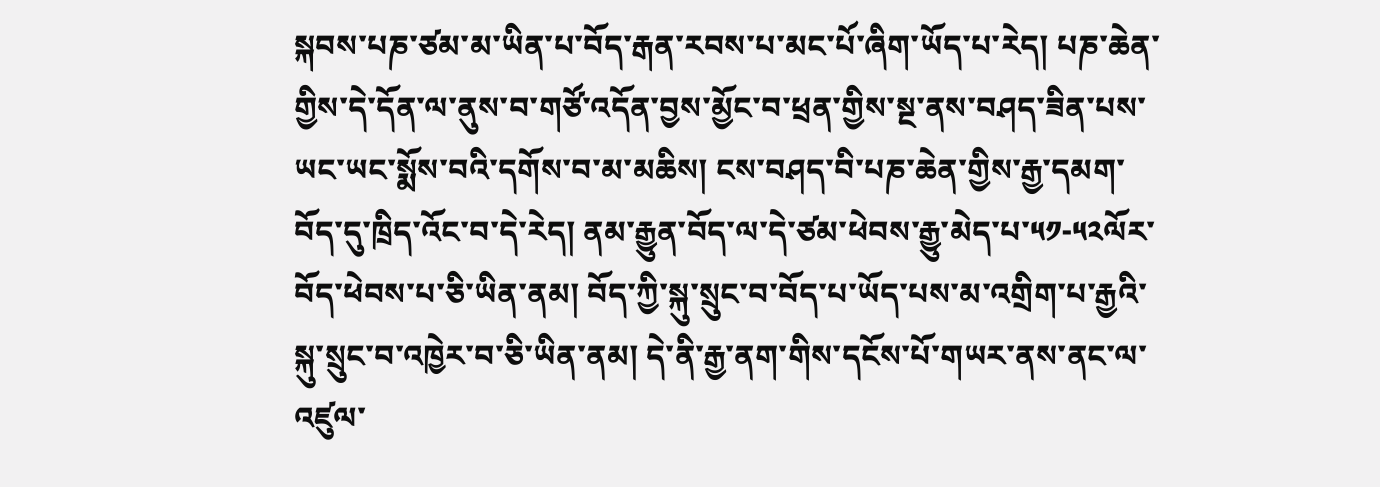སྐབས་པཎ་ཙམ་མ་ཡིན་པ་བོད་རྒན་རབས་པ་མང་པོ་ཞིག་ཡོད་པ་རེད། པཎ་ཆེན་གྱིས་དེ་དོན་ལ་ནུས་བ་གཙོ་འདོན་བྱས་མྱོང་བ་ཕྲན་གྱིས་སྔ་ནས་བཤད་ཟིན་པས་ཡང་ཡང་སྨོས་བའི་དགོས་བ་མ་མཆིས། ངས་བཤད་བི་པཎ་ཆེན་གྱིས་རྒྱ་དམག་བོད་དུ་ཁྲིད་འོང་བ་དེ་རེད། ནམ་རྒྱུན་བོད་ལ་དེ་ཙམ་ཕེབས་རྒྱུ་མེད་པ་༥༡-༥༢ལོར་བོད་ཕེབས་པ་ཅི་ཡིན་ནམ། བོད་ཀྱི་སྐུ་སྲུང་བ་བོད་པ་ཡོད་པས་མ་འགྲིག་པ་རྒྱའི་སྐུ་སྲུང་བ་འཁྱེར་བ་ཅི་ཡིན་ནམ། དེ་ནི་རྒྱ་ནག་གིས་དངོས་པོ་གཡར་ནས་ནང་ལ་འཛུལ་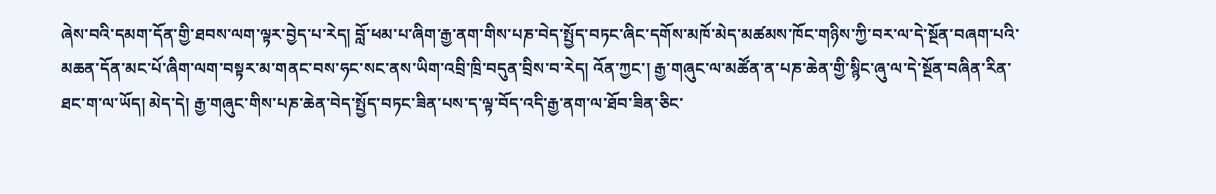ཞེས་བའི་དམག་དོན་གྱི་ཐབས་ལག་ལྟར་བྱེད་པ་རེད། བློ་ཕམ་པ་ཞིག་རྒྱ་ནག་གིས་པཎ་བེད་སྤྱོད་བཏང་ཞིང་དགོས་མཁོ་མེད་མཚམས་ཁོང་གཉིས་ཀྱི་བར་ལ་དེ་སྔོན་བཞག་པའི་མཆན་དོན་མང་པོ་ཞིག་ལག་བསྟར་མ་གནང་བས་ཧང་སང་ནས་ཡིག་འབྲི་ཁྲི་བདུན་བྲིས་བ་རེད། འོན་ཀྱང་། རྒྱ་གཞུང་ལ་མཚོན་ན་པཎ་ཆེན་གྱི་སྙིང་ཞུ་ལ་དེ་སྔོན་བཞིན་རིན་ཐང་ག་ལ་ཡོད། མེད་དེ། རྒྱ་གཞུང་གིས་པཎ་ཆེན་བེད་སྤྱོད་བཏང་ཟིན་པས་ད་ལྟ་བོད་འདི་རྒྱ་ནག་ལ་ཐོབ་ཟིན་ཅིང་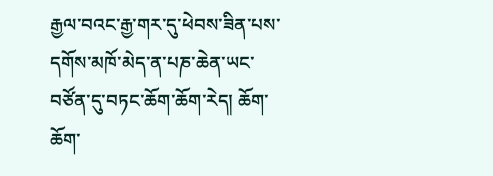རྒྱལ་བའང་རྒྱ་གར་དུ་ཕེབས་ཟིན་པས་དགོས་མཁོ་མེད་ན་པཎ་ཆེན་ཡང་བཙོན་དུ་བཏང་ཆོག་ཆོག་རེད། ཆོག་ཆོག་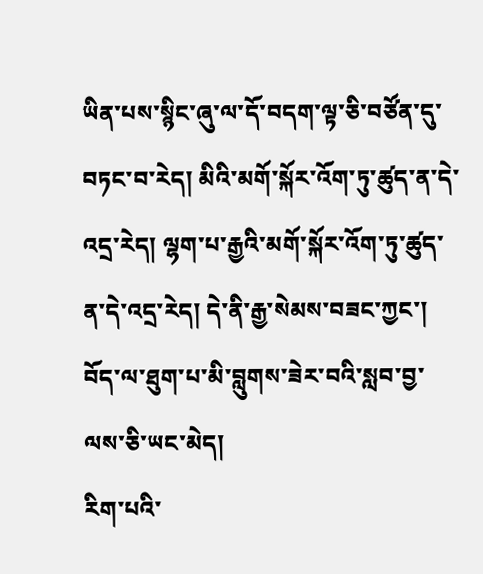ཡིན་པས་སྙིང་ཞུ་ལ་དོ་བདག་ལྟ་ཅི་བཙོན་དུ་བཏང་བ་རེད། མིའི་མགོ་སྐོར་འོག་ཏུ་ཚུད་ན་དེ་འདྲ་རེད། ལྷག་པ་རྒྱའི་མགོ་སྐོར་འོག་ཏུ་ཚུད་ན་དེ་འདྲ་རེད། དེ་ནི་རྒྱ་སེམས་བཟང་ཀྱང་། བོད་ལ་ཐུག་པ་མི་བླུགས་ཟེར་བའི་སླབ་བྱ་ལས་ཅི་ཡང་མེད།
རིག་པའི་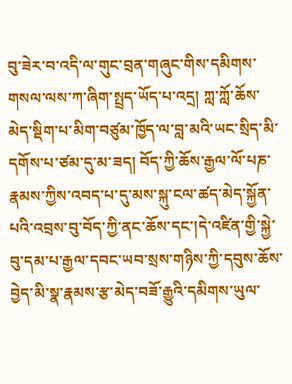བུ་ཟེར་བ་འདི་ལ་གུང་བྲན་གཞུང་གིས་དམིགས་གསལ་ལས་ཀ་ཞིག་སྤྲད་ཡོད་པ་འདྲ། ཀླ་ཀློ་ཆོས་མེད་སྡིག་པ་མིག་བཙུམ་ཁྱོད་ལ་བླ་མའི་ཡང་སྲིད་མི་དགོས་པ་ཙམ་དུ་མ་ཟད། བོད་ཀྱི་ཆོས་རྒྱལ་ལོ་པཎ་རྣམས་ཀྱིས་འབད་པ་དུ་མས་སྐུ་ངལ་ཚད་མེད་སྐྱོན་པའི་འབྲས་བུ་བོད་ཀྱི་ནང་ཆོས་དང་།དེ་འཛིན་གྱི་སྐྱེ་བུ་དམ་པ་རྒྱལ་དབང་ཡབ་སྲས་གཉིས་ཀྱི་དབུས་ཆོས་བྱེད་མི་སྣ་རྣམས་རྩ་མེད་བཟོ་རྒྱུའི་དམིགས་ཡུལ་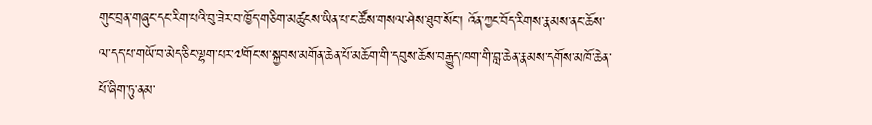གུང་བྲན་གཞུང་དང་རིག་པའི་བུ་ཟེར་བ་ཁྱོད་གཅིག་མཚུངས་ཡིན་པ་ང་ཚོས་གསལ་ཤེས་ཐུབ་སོང་། འོན་ཀྱང་བོད་རིགས་རྣམས་ནང་ཆོས་ལ་དད་པ་གཡོ་བ་མེད་ཅིང་ལྷག་པར་༧གོང་ས་སྐྱབས་མགོན་ཆེན་པོ་མཆོག་གི་དབུས་ཆོས་བརྒྱུད་ཁག་གི་བླ་ཆེན་རྣམས་དགོས་མཁོ་ཆེན་པོ་ཞིག་ཏུ་ནམ་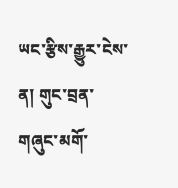ཡང་རྩིས་རྒྱུར་ངེས་ན། གུང་བྲན་གཞུང་མགོ་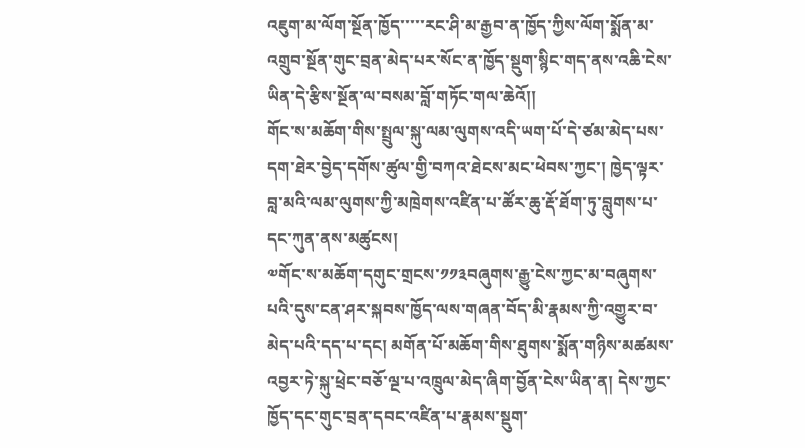འཇུག་མ་ལོག་སྔོན་ཁྱོད་་་་་རང་ཤི་མ་རྒྱབ་ན་ཁྱོད་ཀྱིས་ལོག་སྨོན་མ་འགྲུབ་སྔོན་གུང་བྲན་མེད་པར་སོང་ན་ཁྱོད་སྡུག་སྙིང་གད་ནས་འཆི་ངེས་ཡིན་དེ་རྩིས་སྔོན་ལ་བསམ་བློ་གཏོང་གལ་ཆེའོ།།
གོང་ས་མཆོག་གིས་སྤྲུལ་སྐུ་ལམ་ལུགས་འདི་ཡག་པོ་དེ་ཙམ་མེད་པས་དག་ཐེར་བྱེད་དགོས་ཚུལ་གྱི་བཀའ་ཐེངས་མང་ཕེབས་ཀྱང་། ཁྱེད་ལྟར་བླ་མའི་ལམ་ལུགས་ཀྱི་མཁྲེགས་འཛིན་པ་ཚོར་ཆུ་རྡོ་ཐོག་ཏུ་བླུགས་པ་དང་ཀུན་ནས་མཚུངས།
༧གོང་ས་མཆོག་དགུང་གྲངས་༡༡༣བཞུགས་རྒྱུ་ངེས་ཀྱང་མ་བཞུགས་པའི་དུས་ངན་ཤར་སྐབས་ཁྱོད་ལས་གཞན་བོད་མི་རྣམས་ཀྱི་འགྱུར་བ་མེད་པའི་དད་པ་དང། མགོན་པོ་མཆོག་གིས་ཐུགས་སྨོན་གཉིས་མཚམས་འབྱར་ཏེ་སྐུ་ཕྲེང་བཅོ་ལྔ་པ་འཁྲུལ་མེད་ཞིག་བྱོན་ངེས་ཡིན་ན། དེས་ཀྱང་ཁྱོད་དང་གུང་བྲན་དབང་འཛིན་པ་རྣམས་སྡུག་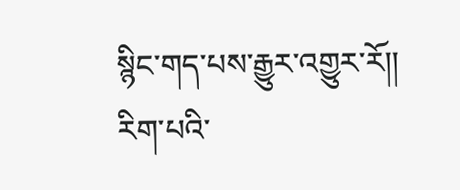སྙིང་གད་པས་རྒྱུར་འགྱུར་རོ།།
རིག་པའི་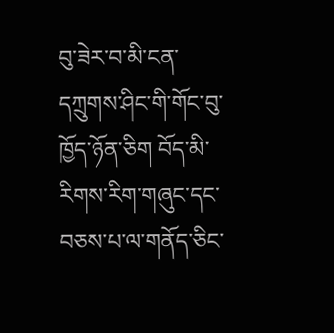བུ་ཟེར་བ་མི་ངན་དཀྲུགས་ཤིང་གི་གོང་བུ་ཁྱོད་ཉོན་ཅིག བོད་མི་རིགས་རིག་གཞུང་དང་བཅས་པ་ལ་གནོད་ཅིང་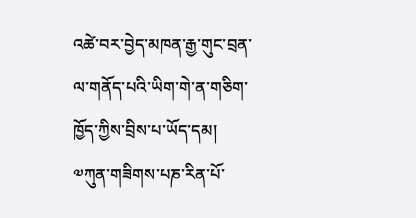འཚེ་བར་བྱེད་མཁན་རྒྱ་གུང་བྲན་ལ་གནོད་པའི་ཡིག་གེ་ན་གཅིག་ཁྱོད་ཀྱིས་བྲིས་པ་ཡོད་དམ།
༧ཀུན་གཟིགས་པཎ་རིན་པོ་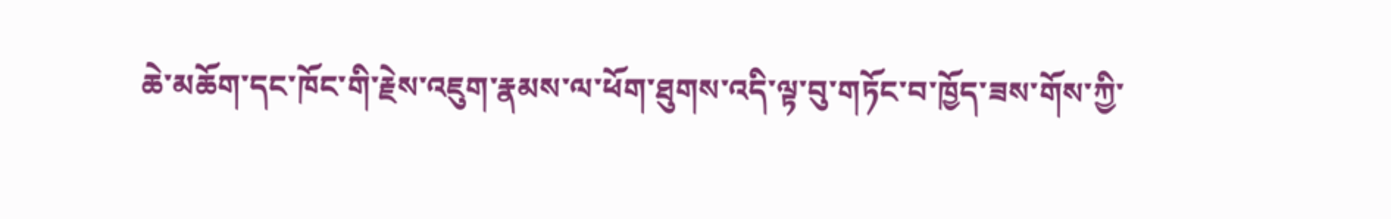ཆེ་མཆོག་དང་ཁོང་གི་རྗེས་འཇུག་རྣམས་ལ་ཕོག་ཐུགས་འདི་ལྟ་བུ་གཏོང་བ་ཁྱོད་ཟས་གོས་ཀྱི་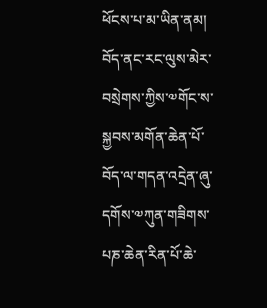ཕོངས་པ་མ་ཡིན་ནམ། བོད་ནང་རང་ལུས་མེར་བསྲེགས་ཀྱིས་༧གོང་ས་སྐྱབས་མགོན་ཆེན་པོ་བོད་ལ་གདན་འདྲེན་ཞུ་དགོས་༧ཀུན་གཟིགས་པཎ་ཆེན་རིན་པོ་ཆེ་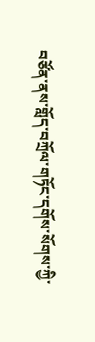བཙོན་ནས་གློད་བཀྲོལ་གཏོང་དགོས་སོགས་ཀྱི་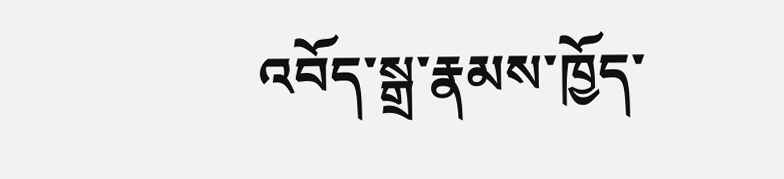འབོད་སྒྲ་རྣམས་ཁྱོད་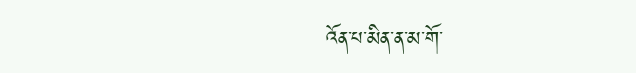འོན་པ་མིན་ན་མ་གོ་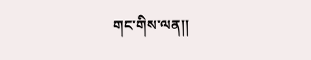གང་གིས་ལན།།